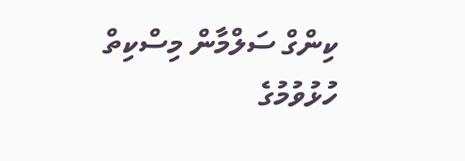ކިންގް ސަލްމާން މިސްކިތް ހުޅުވުމުގެ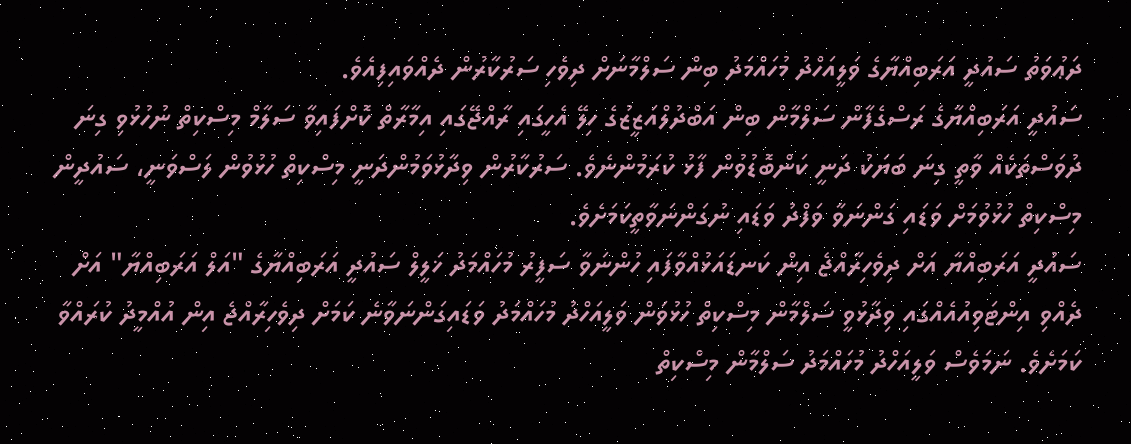ދަޢުވަތު ސައުދީ އަރަބިއްޔާގެ ވަލީއަހްދު މުހައްމަދު ބިން ސަލްމާނަށް ދިވެހި ސަރުކާރުން ދެއްވައިފިއެވެ.
ސައުދީ އަރަބިއްޔާގެ ރަސްގެފާން ސަލްމާން ބިން އަބްދުލްއަޒީޒުގެ ހިލޭ އެހީގައި ރާއްޖޭގައި އިމާރާތް ކޮށްފައިވާ ސަލާމް މިސްކިތް ނުހުޅުވި ގިނަ ދުވަސްތަކެއް ވާތީ ގިނަ ބަޔަކު ދަނީ ކަންބޮޑުވުން ފާޅު ކުރަމުންނެވެ. ސަރުކާރުން ވިދާޅުވަމުންދަނީ މިސްކިތް ހުޅުވުން ލަސްވަނީ، ސައުދީން މިސްކިތް ހުޅުވުމަށް ވަޑައި ގަންނަވާ ވަފްދު ވަޑައި ނުގަންނަވާތީކަމަށެވެ.
ސައުދީ އަރަބިއްޔާ އަށް ދިވެހިރާއްޖެ އިން ކަނޑައަޅުއްވާފައި ހުންނަވާ ސަފީރު މުހައްމަދު ޚަލީލް ސައުދީ އަރަބިއްޔާގެ "އަލް އަރަބިއްޔާ" އަށް ދެއްވި އިންޓަވިއުއެއްގައި ވިދާޅުވީ ސަލްމާން މިސްކިތް ހުޅުވަން ވަލީއަހްދު މުހައްމަދު ވަޑައިގަންނަވާނެ ކަމަށް ދިވެހިރާއްޖެ އިން އުއްމީދު ކުރައްވާ ކަމަށެވެ. ނަމަވެސް ވަލީއަހްދު މުހައްމަދު ސަލްމާން މިސްކިތް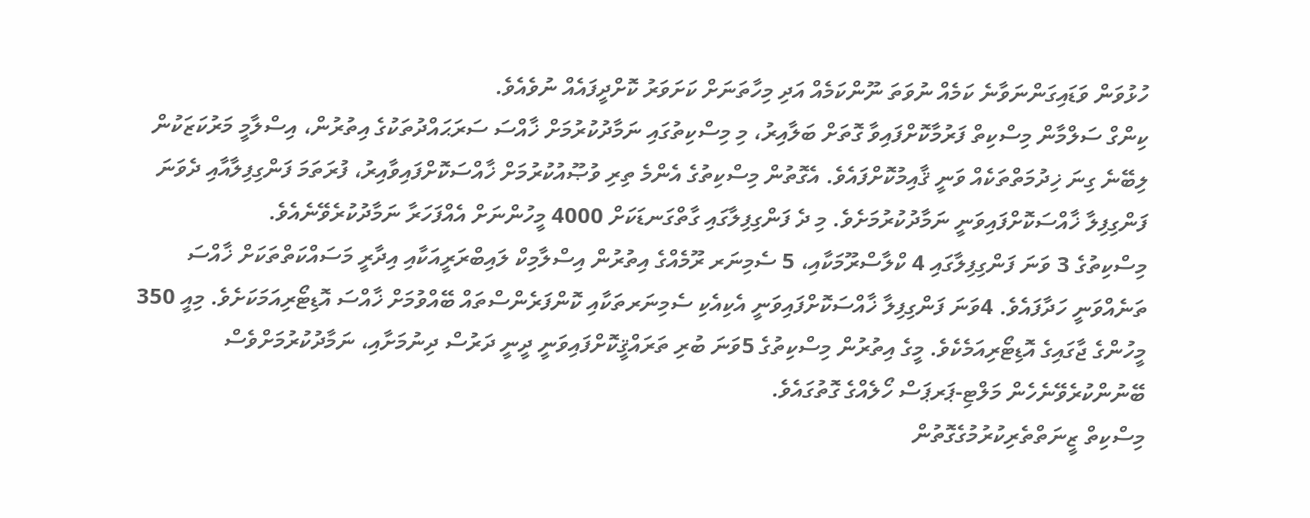ހުޅުވަން ވަޑައިގަންނަވާނެ ކަމެއް ނުވަތަ ނޫންކަމެއް އަދި މިހާތަނަށް ކަށަވަރު ކޮށްދީފައެއް ނުވެއެވެ.
ކިންގް ސަލްމާން މިސްކިތް ފަރުމާކޮށްފައިވާ ގޮތަށް ބަލާއިރު، މި މިސްކިތުގައި ނަމާދުކުރުމަށް ޚާއްސަ ސަރަޙައްދުތަކުގެ އިތުރުން، އިސްލާމީ މަރުކަޒަކުން ލިބޭނެ ގިނަ ޚިދުމަތްތަކެއް ވަނީ ޤާއިމުކޮށްފައެވެ. އެގޮތުން މިސްކިތުގެ އެންމެ ތިރި ވުޞޫއުކުރުމަށް ޚާއްސަކޮށްފައިވާއިރު، ފުރަތަމަ ފަންގިފިލާއާއި ދެވަނަ ފަންގިފިލާ ޚާއްސަކޮށްފައިވަނީ ނަމާދުކުރުމަށެވެ. މި ދެ ފަންގިފިލާގައި ގާތްގަނޑަކަށް 4000 މީހުންނަށް އެއްފަހަރާ ނަމާދުކުރެވޭނެއެވެ.
މިސްކިތުގެ 3 ވަނަ ފަންގިފިލާގައި 4 ކްލާސްރޫމަކާއި، 5 ސެމިނަރ ރޫމެއްގެ އިތުރުން އިސްލާމިކް ލައިބްރަރީއަކާއި އިދާރީ މަސައްކަތްތަކަށް ޚާއްސަ ތަނެއްވަނީ ހަދާފައެވެ. 4ވަނަ ފަންގިފިލާ ޚާއްސަކޮށްފައިވަނީ އެކިއެކި ސެމިނަރތަކާއި ކޮންފަރެންސްތައް ބޭއްވުމަށް ޚާއްސަ އޮޑިޓޯރިއަމަކަށެވެ. މިއީ 350 މީހުންގެ ޖާގައިގެ އޮޑިޓޯރިއަމެކެވެ. މީގެ އިތުރުން މިސްކިތުގެ 5ވަނަ ބުރި ތަރައްޤީކޮށްފައިވަނީ ދީނީ ދަރުސް ދިނުމަށާއި، ނަމާދުކުރުމަށްވެސް ބޭނުންކުރެވޭނެހެން މަލްޓި-ޕަރޕަސް ހޯލެއްގެ ގޮތުގައެވެ.
މިސްކިތް ޒީނަތްތެރިކުރުމުގެގޮތުން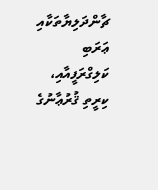ޗާންދަލިޔާތަކާއި ޢަރަބި ކަލިގްރަފީއާއި، ކިރީތި ޤުރުޢާނުގެ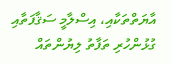އާޔަތްތަކާއި، އިސްލާމީ ސަޤާފަތާއި ގުޅުންހުރި ތަފާތު ލިޔުންތައް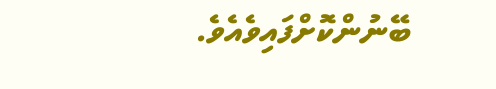ބޭނުންކޮށްފައިވެއެވެ.